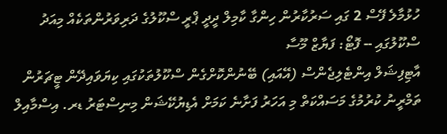ހުޅުމާލެ ފޭސް 2 ގައި ސަރުކާރުން ހިންގާ ކާމިލް ދީދީ ޕްރީ ސްކޫލުގެ ދަރިވަރުންތަކެއް މިއަދު ސްކޫލުގައި -- ފޮޓޯ: ފަޔާޒް މޫސާ
އާޓިފިޝަލް އިންޓެލިޖެންސް (އޭއައި) ބޭނުންކޮށްގެން ސްކޫލުތަކުގައި ކިޔަވައިދޭން ޓީޗަރުން ތަމްރީނު ކުރުމުގެ މަސައްކަތް މި އަހަރު ފަށާނެ ކަމަށް އެޑިޔުކޭޝަން މިނިސްޓަރު ޑރ. އިސްމާއިލް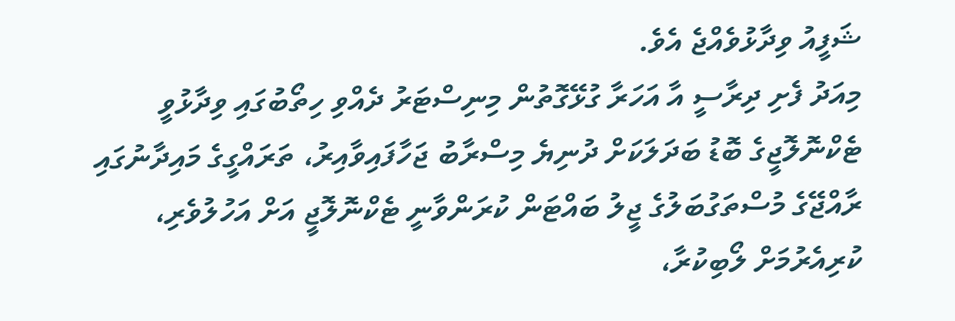ޝަފީއު ވިދާޅުވެއްޖެ އެވެ.
މިއަދު ފެށި ދިރާސީ އާ އަހަރާ ގުޅޭގޮތުން މިނިސްޓަރު ދެއްވި ހިތޯބުގައި ވިދާޅުވީ ޓެކްނޮލޮޖީގެ ބޮޑު ބަދަލަކަށް ދުނިޔެ މިސްރާބު ޖަހާފައިވާއިރު، ތަރައްގީގެ މައިދާނުގައި ރާއްޖޭގެ މުސްތަގުބަލުގެ ޖީލު ބައްޓަން ކުރަންވާނީ ޓެކްނޮލޮޖީ އަށް އަހުލުވެރި، ކުރިއެރުމަށް ލޯބިކުރާ،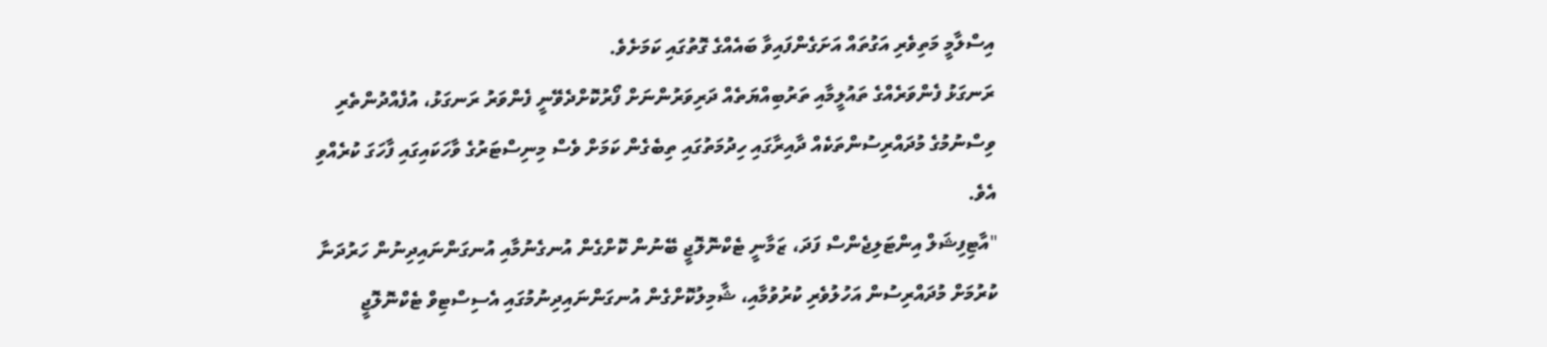އިސްލާމީ މަތިވެރި އަގުތައް އަށަގެންފައިވާ ބައެއްގެ ގޮތުގައި ކަމަށެވެ.
ރަނގަޅު ފެންވަރެއްގެ ތައުލީމާއި ތަރުބިއްޔަތެއް ދަރިވަރުންނަށް ފޯރުކޮށްދެވޭނީ ފެންވަރު ރަނގަޅު، އުފެއްދުންތެރި ވިސްނުމުގެ މުދައްރިސުންތަކެއް ދާއިރާގައި ހިދުމަތުގައި ތިބެގެން ކަމަށް ވެސް މިނިސްޓަރުގެ ވާހަކައިގައި ފާހަގަ ކުރެއްވި އެވެ.
"އާޓިފިޝަލް އިންޓަލިޖެންސް ފަދަ، ޒަމާނީ ޓެކްނޮލޮޖީ ބޭނުން ކޮށްގެން އުނގެނުމާއި އުނގަންނައިދިނުން ހަރުދަނާ ކުރުމަށް މުދައްރިސުން އަހުލުވެރި ކުރުވުމާއި، ޝާމިލުކޮށްގެން އުނގަންނައިދިނުމުގައި އެސިސްޓިވް ޓެކްނޮލޮޖީ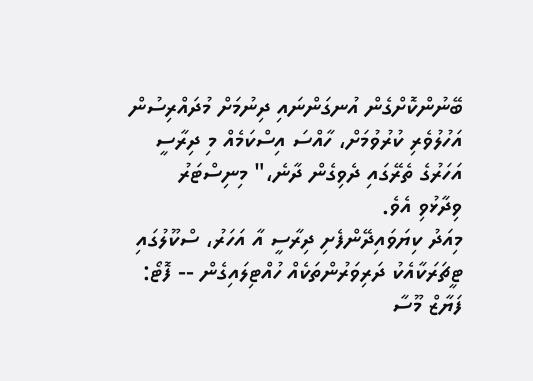ބޭނުންކޮށްގެން އުނގަންނައި ދިނުމަށް މުދައްރިސުން އަހުލުވެރި ކުރުވުމަށް، ހާއްސަ އިސްކަމެއް މި ދިރާސީ އަހަރުގެ ތެރޭގައި ދެވިގެން ދާނެ،" މިނިސްޓަރު ވިދާޅުވި އެވެ.
މިއަދު ކިޔަވައިދޭންފެށި ދިރާސީ އާ އަހަރު، ސްކޫލުގައި ޓީޗަރަކާއެކު ދަރިވަރުންތަކެއް ހުއްޓިލައިގެން -- ފޮޓޯ: ފަޔާޒް މޫސާ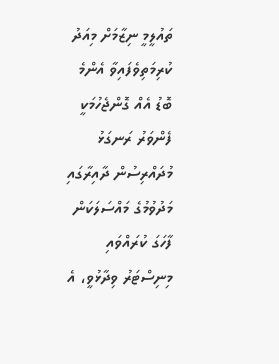ތައުލީމީ ނިޒާމަށް މިއަދު ކުރިމަތިވެފައިވާ އެންމެ ބޮޑު އެއް ގޮންޖެހުމަކީ ފެންވަރު ރަނގަޅު މުދައްރިސުން ދާއިރާގައި މަދުވުމުގެ މައްސަލަކަން ފާހަގަ ކުރައްވައި މިނިސްޓަރު ވިދާޅުވީ، އެ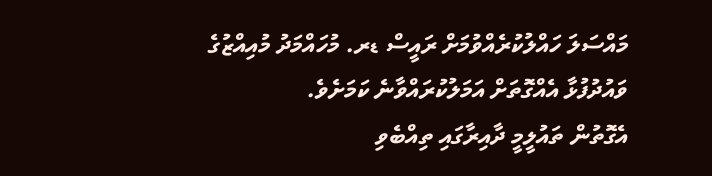މައްސަލަ ހައްލުކުރެއްވުމަށް ރައީސް ޑރ. މުހައްމަދު މުއިއްޒުގެ ވައުދުފުޅާ އެއްގޮތަށް އަމަލުކުރައްވާނެ ކަމަށެވެ.
އެގޮތުން ތައުލީމީ ދާއިރާގައި ތިއްބެވި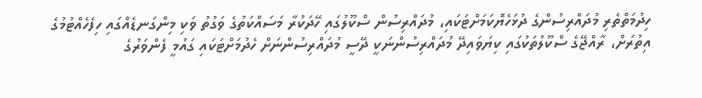ހިދުމަތްތެރި މުދައްރިސުންގެ ދުޅަހެޔޮކަމަށްޓަކައި، މުދައްރިސުން ސްކޫލުގައި ހޭދަކުރާ މަސައްކަތުގެ ވަގުތު ވަކި މިންގަނޑެއްގައި ހިފެހެއްޓުމުގެ އިތުރަށް، ރާއްޖޭގެ ސްކޫލުތަކުގައި ކިޔަވައިދޭ މުދައްރިސުންނަކީ ދޭސީ މުދައްރިސުންނަށް ހެދުމަށްޓަކައި ގައުމީ ފެންވަރުގެ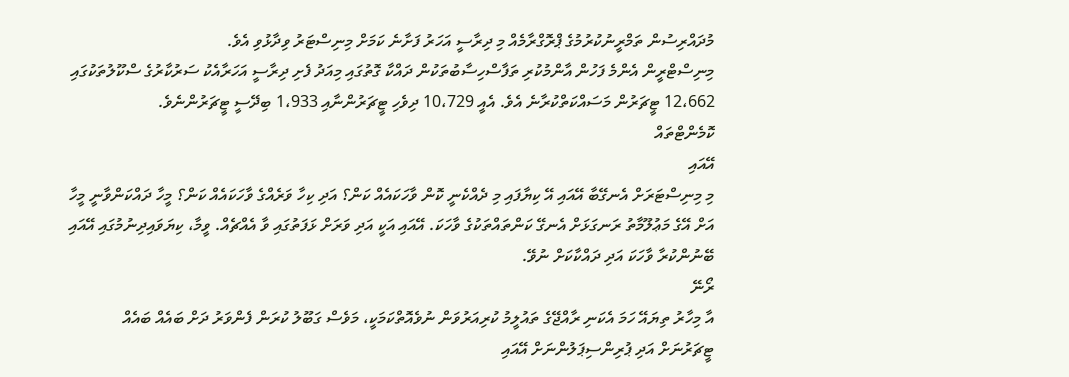މުދައްރިސުން ތަމްރީނުކުރުމުގެ ޕްރޮގްރާމެއް މި ދިރާސީ އަހަރު ފަށާނެ ކަމަށް މިނިސްޓަރު ވިދާޅުވި އެވެ.
މިނިސްޓްރީން އެންމެ ފަހުން އާންމުކުރި ތަފާސްހިސާބުތަކުން ދައްކާ ގޮތުގައި މިއަދު ފެށި ދިރާސީ އަހަރާއެކު ސަރުކާރުގެ ސްކޫލުތަކުގައި 12،662 ޓީޗަރުން މަސައްކަތްކުރާނެ އެވެ. އެއީ 10،729 ދިވެހި ޓީޗަރުންނާއި 1،933 ބިދޭސީ ޓީޗަރުންނެވެ.
ކޮމެންޓްތައް
އޭއައި
މި މިނިސްޓަރަށް އެނގޭބާ އޭއައި އޭ ކިޔާފައި މި ދެއްކެނީ ކޮން ވާހަކައެއް ކަން؟ އަދި ކިހާ ވަރެއްގެ ވާހަކައެއް ކަން؟ މީހާ ދައްކަންވާނީ މީހާ އަށް އޭގެ މަޢުލޫމާތު ރަނގަޅަށް އެނގޭ ކަންތައްތަކުގެ ވާހަކަ. އޭއައި އަކީ އަދި ވަރަށް ޅަފަތުގައި ވާ އެއްޗެއް. ވީމާ، ކިޔަވައިދިނުމުގައި އޭއައި ބޭނުންކުރާ ވާހަކަ އަދި ދައްކާކަށް ނުވޭ.
ރޯނޭ
އާ މިހާރު ތިޔައޭ ހަމަ އެކަނި ރާއްޖޭގެ ތައުލީމު ކުރިއަރުވަން ނުވެއޮތްކަމަކީ، މަވެސް ގަބޫލު ކުރަން ފެންވަރު ދަށް ބައެއް ބައެއް ޓީޗަރުނަށް އަދި ޕުރިންސިޕަލުންނަށް އޭއައި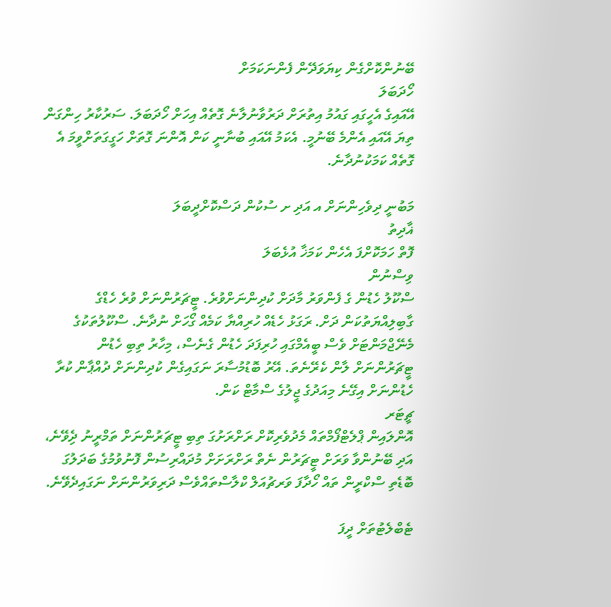ބޭނުންކޮށްގެން ކިޔަވަދޭން ފެންނަކަމަށް
ހޯދަބަލަ
އޭއައިގެ އެހީގައި ގައުމު އިތުރަށް ދަރުވާނުލާނެ ގޮތެއް އިހަށް ހޯދަބަލަ. ސަރުކާރު ހިންގަން ތިޔަ އޭއައި އެންމެ ބޭނުމީ. އެކަމު އޭއައި ބުނާނީ ކަން އޮންނަ ގޮތަށް ހަގީގަތަށްވީމަ އެ ގޮތެއް ކަމަކުނުދާނެ.

މަބުނީ ދިވެހިންނަށް އ އަދި ށ ސުކުން ދަސްކޮށްދީބަލަ
ޣާދިތު
ފޮތް ހަމަކޮށްފަ އެހެން ކަމަޚާ އުޅެބަލަ
ވިސްނުން
ސްކޫލު ހެޑުން ގެ ފެންވަރު މާދަށް ކުދިންނަށްވުރެ. ޓީޗަރުންނަށް ވުރެ ހެޑްގެ ގާބިލިއްޔަތުކަން ދަށް. ރަގަޅު ހެޑެއް ހުރިއްޔާ ކަމެއް ގޯހަށް ނުދާނެ. ސްކޫލުތަކުގެ މެނޭޖްމަންޓަށް ވެސް ބީއެމްގައި ހުރިފަދަ ހެޑުން ގެނެސް، މިހާރު ތިބި ހެޑުން ޓީޗަރުންނަށް ލާން ކެރޭނެތަ. އޭރު ބޮޑުމުސާރަ ނަގައިގެން ކުދިންނަށް ދުއްޕާން ކުރާ ހެޑުންނަށް އިގޭނެ މިއަދުގެ ޖީލުގެ ސްމާޓް ކަން.
ޗީޓަރ
އޮންލައިން ޕްލެޓްފޯމްތައް މެދުވެރިކޮށް ރަށްރަށުގަ ތިބި ޓީޗަރުންނަށް ތަމްރީނު ދިެވޭނެ، އަދި ބޭނުންވާ ވަރަށް ޓީޗަރުން ނެތް ރަށްރަށަށް މުދައްރިސުން ފޮނުވުމުގެ ބަދަލުގަ ބޮޑެތި ސްކްރީން ތައް ހޯދާފަ ވަރޗުއަލް ކްލާސްތައްވެސް ދަރިވަރުންނަށް ނަގައިދެވޭނެ.

ޓެބްލެޓުތަށް ދީފަ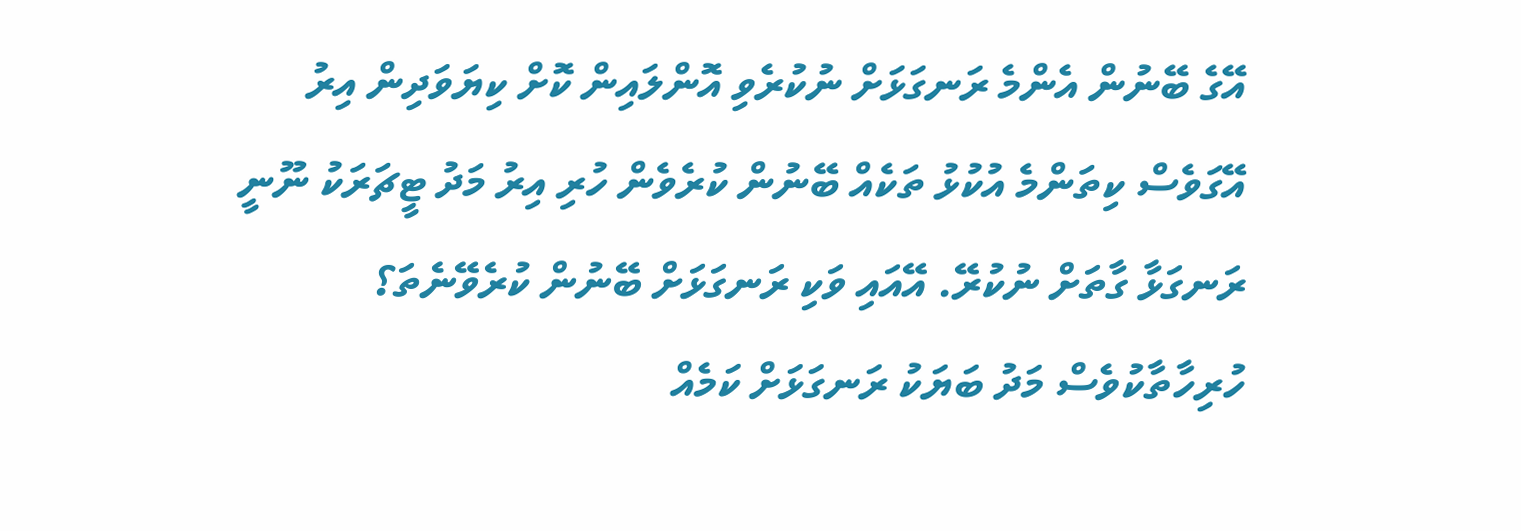އޭގެ ބޭނުން އެންމެ ރަނގަޅަށް ނުކުރެވި އޮންލައިން ކޮށް ކިޔަވަދިން އިރު އޭގަވެސް ކިތަންމެ އުކުޅު ތަކެއް ބޭނުން ކުރެވެން ހުރި އިރު މަދު ޓީޗަރަކު ނޫނީ ރަނގަޅާ ގާތަށް ނުކުރޭ. އޭއައި ވަކި ރަނގަޅަށް ބޭނުން ކުރެވޭނެތަ؟ ހުރިހާތާކުވެސް މަދު ބަޔަކު ރަނގަޅަށް ކަމެއް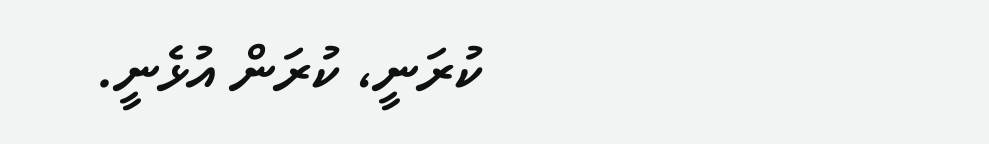ކުރަނީ، ކުރަން އުޅެނީ.